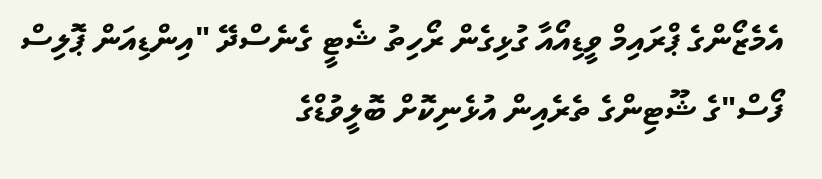އެމެޒޯންގެ ޕްރައިމް ވީޑިއޯއާ ގުޅިގެން ރޯހިތު ޝެޓީ ގެނެސްދޭ "އިންޑިއަން ޕޮލިސް ފޯސް"ގެ ޝޫޓިންގެ ތެރެއިން އުޅެނިކޮށް ބޮލީވުޑްގެ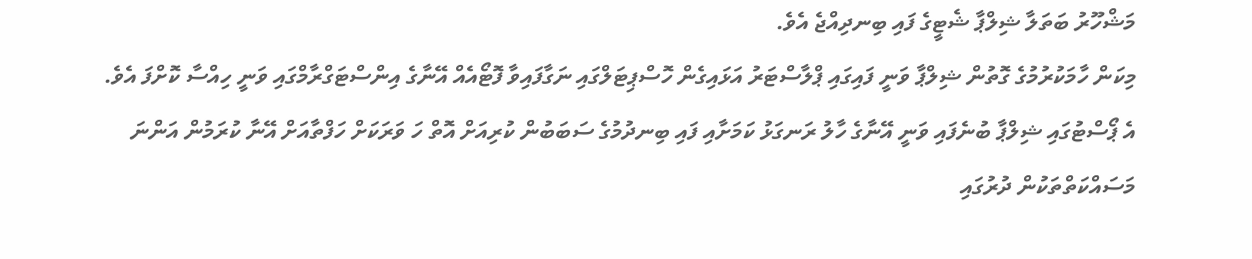މަޝްހޫރު ބަތަލާ ޝިލްޕާ ޝެޓީގެ ފައި ބިނދިއްޖެ އެވެ.
މިކަން ހާމަކުރުމުގެ ގޮތުން ޝިލްޕާ ވަނީ ފައިގައި ޕްލާސްޓަރު އަޅައިގެން ހޮސްޕިޓަލްގައި ނަގާފައިވާ ފޮޓޯއެއް އޭނާގެ އިންސްޓަގްރާމްގައި ވަނީ ހިއްސާ ކޮށްފަ އެވެ.
އެ ޕޯސްޓުގައި ޝިލްޕާ ބުނެފައި ވަނީ އޭނާގެ ހާލު ރަނގަޅު ކަމަށާއި ފައި ބިނދުމުގެ ސަބަބުން ކުރިއަށް އޮތް ހަ ވަރަކަށް ހަފްތާއަށް އޭނާ ކުރަމުން އަންނަ މަސައްކަތްތަކުން ދުރުގައި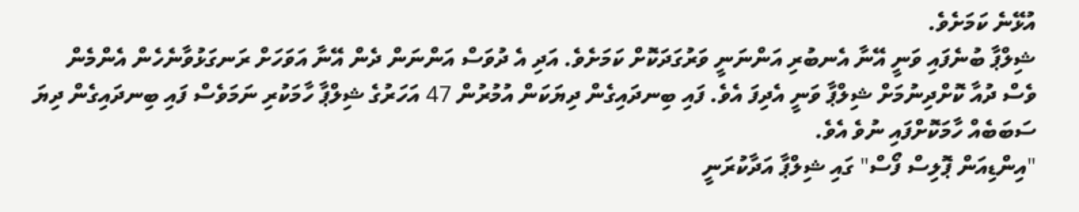އުޅޭނެ ކަމަށެވެ.
ޝިލްޕާ ބުނެފައި ވަނީ އޭނާ އެނބުރި އަންނަނީ ވަރުގަދަކޮށް ކަމަށެވެ. އަދި އެ ދުވަސް އަންނަން ދެން އޭނާ އަވަހަށް ރަނގަޅުވާނެހެން އެންމެން ވެސް ދުއާ ކޮށްދިނުމަށް ޝިލްޕާ ވަނީ އެދިފަ އެވެ. ފައި ބިނދައިގެން ދިޔަކަން އުމުރުން 47 އަހަރުގެ ޝިލްޕާ ހާމަކުރި ނަމަވެސް ފައި ބިނދައިގެން ދިޔަ ސަބަބެއް ހާމަކޮށްފައި ނުވެ އެވެ.
"އިންޑިއަން ޕޮލިސް ފޯސް" ގައި ޝިލްޕާ އަދާކުރަނީ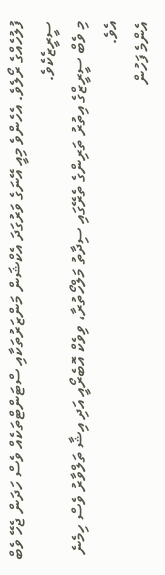ފުލުހެއްގެ ރޯލެވެ. އެހެންވެ މިއީ އޭނަގެ ވަރުގަދަ އެކްޝަން މަންޒަރުތަކާއި ސްޓަންޓްތަކެއް ވެސް ހަދަން ޖެހޭ ވެބް ސީރީޒެކެވެ.
މި ވެބް ސީރީޒްގެ އިތުރު ތަރިންގެ ތެރޭގައި ސިދާތު މަލްހޯތުރާ، ވިވެކް އޮބެރޯއީ އަދި އިޝާ ތަލްވާރު ވެސް ހިމެނެ އެވެ.
އެންމެ ފަހުން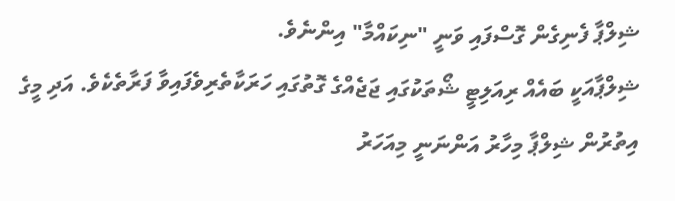ޝިލްޕާ ފެނިގެން ގޮސްފައި ވަނީ "ނިކައްމާ" އިންނެވެ.
ޝިލްޕާއަކީ ބައެއް ރިއަލިޓީ ޝޯތަކުގައި ޖަޖެއްގެ ގޮތުގައި ހަރަކާތެރިވެފައިވާ ފަރާތެކެވެ. އަދި މީގެ އިތުރުން ޝިލްޕާ މިހާރު އަންނަނީ މިއަހަރު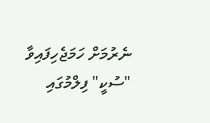ނެރުމަށް ހަމަޖެހިފައިވާ "ސުކީ" ފިލްމުގައި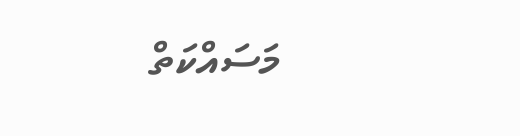މަސައްކަތް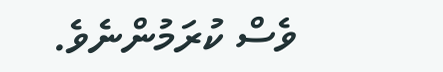ވެސް ކުރަމުންނެވެ.